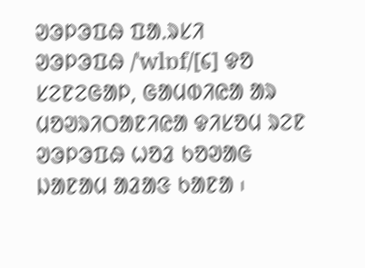ᱣᱳᱞᱳᱯᱷ ᱯᱟᱹᱨᱥᱤ
ᱣᱳᱞᱳᱯᱷ /ˈwlɒf/[᱔] ᱫᱚ ᱥᱮᱱᱮᱜᱟᱞ, ᱜᱟᱢᱵᱤᱭᱟ ᱟᱨ ᱢᱚᱣᱨᱤᱛᱟᱱᱤᱭᱟ ᱫᱤᱥᱚᱢ ᱨᱮᱱ ᱣᱳᱞᱳᱯᱷ ᱦᱚᱲ ᱠᱚᱣᱟᱜ ᱡᱟᱱᱟᱢ ᱟᱲᱟᱝ ᱠᱟᱱᱟ ᱾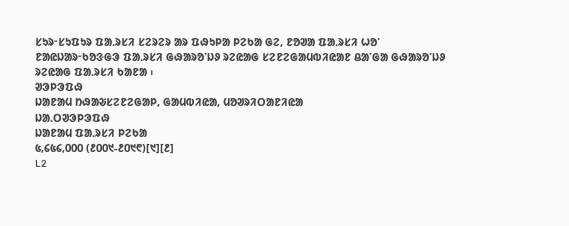ᱥᱩᱨᱼᱥᱩᱯᱩᱨ ᱯᱟᱹᱨᱥᱤ ᱥᱮᱨᱮᱨ ᱟᱨ ᱯᱷᱩᱞᱟ ᱞᱮᱠᱟ ᱜᱮ, ᱱᱚᱣᱟ ᱯᱟᱹᱨᱥᱤ ᱦᱚᱸ ᱱᱟᱭᱡᱟᱨᱼᱠᱚᱝᱜᱳ ᱯᱟᱹᱨᱥᱤ ᱜᱷᱟᱨᱚᱸᱡᱽ ᱨᱮᱭᱟᱜ ᱥᱮᱱᱮᱜᱟᱢᱵᱤᱭᱟᱱ ᱪᱟᱸᱜᱟ ᱜᱷᱟᱨᱚᱸᱡᱽ ᱨᱮᱭᱟᱜ ᱯᱟᱹᱨᱥᱤ ᱠᱟᱱᱟ ᱾
ᱣᱳᱞᱳᱯᱷ
ᱡᱟᱱᱟᱢ ᱴᱷᱟᱶᱥᱮᱱᱮᱜᱟᱞ, ᱜᱟᱢᱵᱤᱭᱟ, ᱢᱚᱣᱨᱤᱛᱟᱱᱤᱭᱟ
ᱡᱟᱹᱛᱣᱳᱞᱳᱯᱷ
ᱡᱟᱱᱟᱢ ᱯᱟᱹᱨᱥᱤ ᱞᱮᱠᱟ
᱕,᱔᱕᱔,᱐᱐᱐ (᱒᱐᱐᱑-᱒᱐᱑᱖)[᱑][᱒]
L2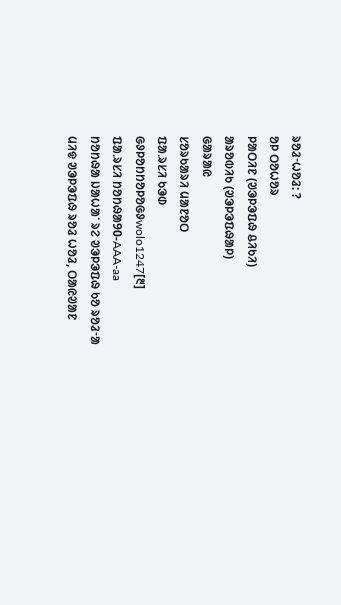ᱨᱚᱲᱼᱦᱚᱲ: ?
ᱚᱞ ᱛᱚᱦᱚᱨ
ᱞᱟᱛᱤᱱ (ᱣᱳᱞᱳᱯᱷ ᱪᱤᱠᱤ)
ᱟᱨᱚᱵᱤᱠ (ᱣᱳᱞᱳᱯᱷᱟᱞ)
ᱜᱟᱨᱟᱭ
ᱥᱚᱨᱠᱟᱨᱤ ᱢᱟᱱᱚᱛ
ᱯᱟᱹᱨᱥᱤ ᱠᱳᱰ
ᱜᱽᱞᱚᱴᱴᱚᱞᱚᱜᱽwolo1247[᱓]
ᱯᱟᱹᱨᱥᱤ ᱴᱚᱴᱷᱟ90-AAA-aa
ᱴᱚᱴᱷᱟ ᱡᱟᱦᱟᱸ ᱨᱮ ᱣᱳᱞᱳᱯᱷ ᱠᱚ ᱨᱚᱲᱼᱟ
ᱢᱤᱫ ᱣᱳᱞᱳᱯᱷ ᱨᱚᱲ ᱦᱚᱲ, ᱛᱟᱭᱣᱟᱱ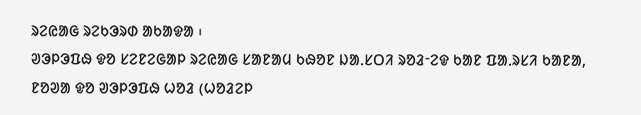ᱨᱮᱭᱟᱜ ᱨᱮᱠᱳᱨᱰ ᱟᱠᱟᱫᱟ ᱾
ᱣᱳᱞᱳᱯᱷ ᱫᱚ ᱥᱮᱱᱮᱜᱟᱞ ᱨᱮᱭᱟᱜ ᱥᱟᱱᱟᱢ ᱠᱷᱚᱱ ᱡᱟᱹᱥᱛᱤ ᱨᱚᱲᱼᱮᱫ ᱠᱟᱱ ᱯᱟᱹᱨᱥᱤ ᱠᱟᱱᱟ, ᱱᱚᱣᱟ ᱫᱚ ᱣᱳᱞᱳᱯᱷ ᱦᱚᱲ (ᱦᱚᱲᱮᱞ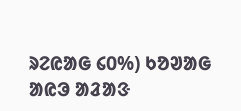ᱨᱮᱭᱟᱜ ᱔᱐%) ᱠᱚᱣᱟᱜ ᱟᱭᱳ ᱟᱲᱟᱝ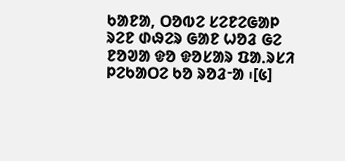ᱠᱟᱱᱟ, ᱛᱚᱵᱮ ᱥᱮᱱᱮᱜᱟᱞ ᱨᱮᱱ ᱰᱷᱮᱨ ᱜᱟᱱ ᱦᱚᱲ ᱜᱮ ᱱᱚᱣᱟ ᱫᱚ ᱫᱚᱥᱟᱨ ᱯᱟᱹᱨᱥᱤ ᱞᱮᱠᱟᱛᱮ ᱠᱚ ᱨᱚᱲᱼᱟ ᱾[᱕]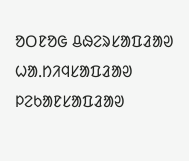ᱚᱛᱱᱚᱜ ᱪᱷᱮᱨᱥᱟᱯᱲᱟᱣ
ᱦᱟᱹᱴᱤᱧᱥᱟᱯᱲᱟᱣ
ᱞᱮᱠᱟᱱᱥᱟᱯᱲᱟᱣ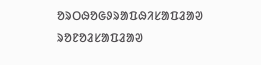ᱚᱨᱛᱷᱚᱜᱽᱨᱟᱯᱷᱤᱥᱟᱯᱲᱟᱣ
ᱨᱚᱱᱚᱲᱥᱟᱯᱲᱟᱣ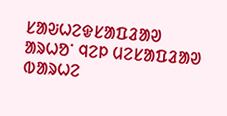ᱥᱟᱶᱦᱮᱫᱥᱟᱯᱲᱟᱣ
ᱟᱨᱦᱚᱸ ᱧᱮᱞ ᱢᱮᱥᱟᱯᱲᱟᱣ
ᱵᱟᱨᱦᱮ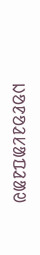ᱡᱚᱱᱚᱲᱥᱟᱯᱲᱟᱣ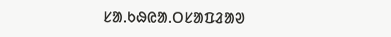ᱥᱟᱹᱠᱷᱭᱟᱹᱛᱥᱟᱯᱲᱟᱣ